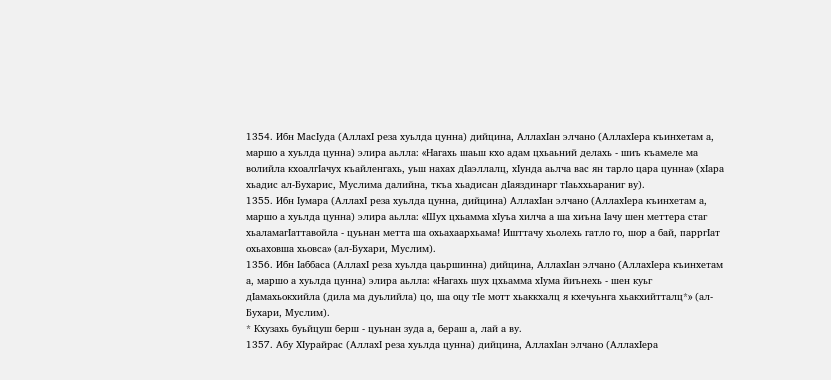1354. Ибн МасIуда (АллахI реза хуьлда цунна) дийцина, АллахIан элчано (АллахIера къинхетам а, маршо а хуьлда цунна) элира аьлла: «Нагахь шаьш кхо адам цхьаьний делахь - шиъ къамеле ма волийла кхоалгIачух къайленгахь, уьш нахах дIаэллалц, хIунда аьлча вас ян тарло цара цунна» (хIара хьадис ал-Бухарис, Муслима далийна, ткъа хьадисан дIаяздинарг тIаьххьараниг ву).
1355. Ибн Iумара (АллахI реза хуьлда цунна, дийцина) АллахIан элчано (АллахIера къинхетам а, маршо а хуьлда цунна) элира аьлла: «Шух цхьамма хIуъа хилча а ша хиъна Iачу шен меттера стаг хьаламагIаттавойла - цуьнан метта ша охьахаархьама! Ишттачу хьолехь гатло го, шор а бай, парргIат охьаховша хьовса» (ал-Бухари, Муслим).
1356. Ибн Iаббаса (АллахI реза хуьлда цаьршинна) дийцина, АллахIан элчано (АллахIера къинхетам а, маршо а хуьлда цунна) элира аьлла: «Нагахь шух цхьамма хIума йиънехь - шен куьг дIамахьокхийла (дила ма дуьлийла) цо, ша оцу тIе мотт хьаккхалц я кхечуьнга хьакхийтталц*» (ал-Бухари, Муслим).
* Кхузахь буьйцуш берш - цуьнан зуда а, бераш а, лай а ву.
1357. Абу ХIурайрас (АллахI реза хуьлда цунна) дийцина, АллахIан элчано (АллахIера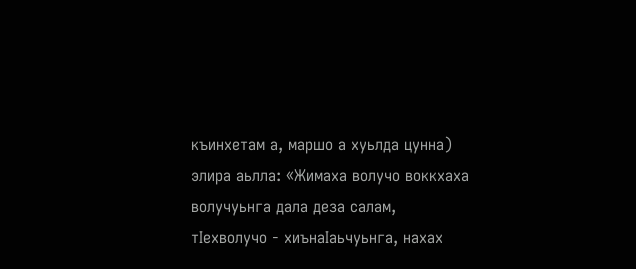къинхетам а, маршо а хуьлда цунна) элира аьлла: «Жимаха волучо воккхаха волучуьнга дала деза салам, тIехволучо - хиънаIаьчуьнга, нахах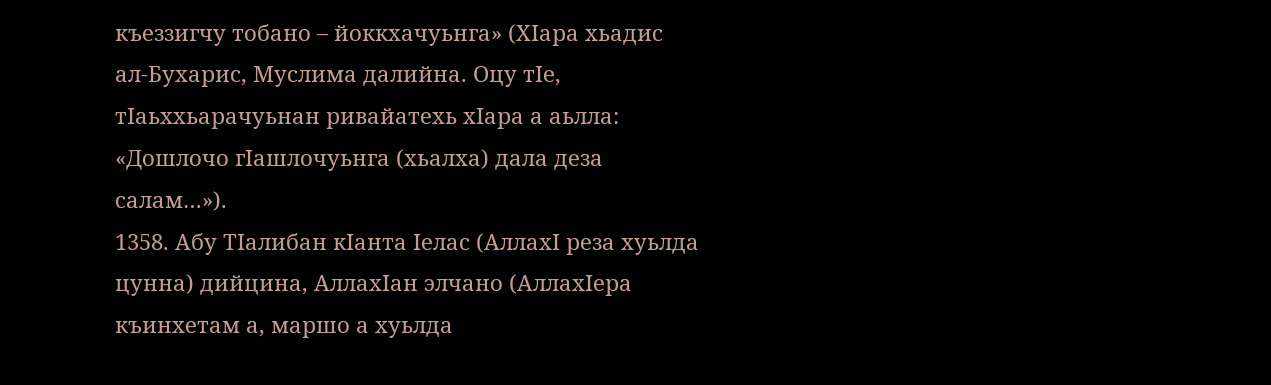къеззигчу тобано – йоккхачуьнга» (ХIара хьадис ал-Бухарис, Муслима далийна. Оцу тIе, тIаьххьарачуьнан ривайатехь хIара а аьлла: «Дошлочо гIашлочуьнга (хьалха) дала деза салам…»).
1358. Абу ТIалибан кIанта Iелас (АллахI реза хуьлда цунна) дийцина, АллахIан элчано (АллахIера къинхетам а, маршо а хуьлда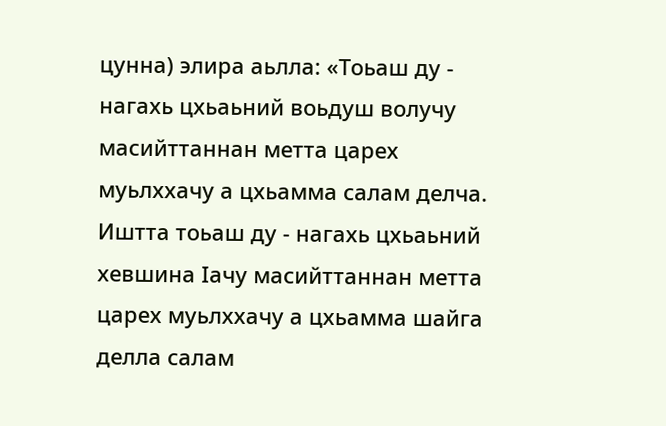цунна) элира аьлла: «Тоьаш ду - нагахь цхьаьний воьдуш волучу масийттаннан метта царех муьлххачу а цхьамма салам делча. Иштта тоьаш ду - нагахь цхьаьний хевшина Iачу масийттаннан метта царех муьлххачу а цхьамма шайга делла салам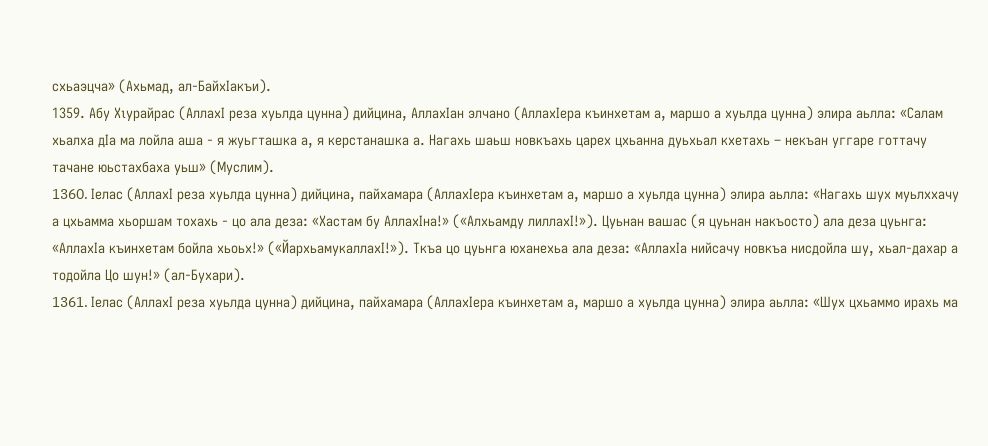схьаэцча» (Ахьмад, ал-БайхIакъи).
1359. Абу Хıурайрас (АллахI реза хуьлда цунна) дийцина, АллахIан элчано (АллахIера къинхетам а, маршо а хуьлда цунна) элира аьлла: «Салам хьалха дIа ма лойла аша - я жуьгташка а, я керстанашка а. Нагахь шаьш новкъахь царех цхьанна дуьхьал кхетахь – некъан уггаре готтачу тачане юьстахбаха уьш» (Муслим).
1360. Iелас (АллахI реза хуьлда цунна) дийцина, пайхамара (АллахIера къинхетам а, маршо а хуьлда цунна) элира аьлла: «Нагахь шух муьлххачу а цхьамма хьоршам тохахь - цо ала деза: «Хастам бу АллахIна!» («Алхьамду лиллахI!»). Цуьнан вашас (я цуьнан накъосто) ала деза цуьнга: «АллахIа къинхетам бойла хьоьх!» («ЙархьамукаллахI!»). Ткъа цо цуьнга юханехьа ала деза: «АллахIа нийсачу новкъа нисдойла шу, хьал-дахар а тодойла Цо шун!» (ал-Бухари).
1361. Iелас (АллахI реза хуьлда цунна) дийцина, пайхамара (АллахIера къинхетам а, маршо а хуьлда цунна) элира аьлла: «Шух цхьаммо ирахь ма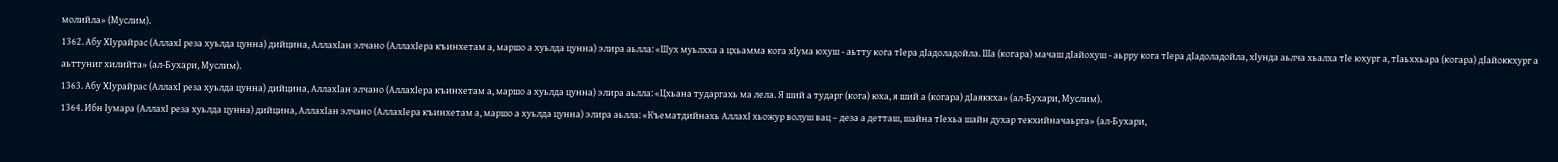молийла» (Муслим).
1362. Абу ХIурайрас (АллахI реза хуьлда цунна) дийцина, АллахIан элчано (АллахIера къинхетам а, маршо а хуьлда цунна) элира аьлла: «Шух муьлхха а цхьамма кога хIума юхуш - аьтту кога тIера дIадоладойла. Ша (когара) мачаш дIайохуш - аьрру кога тIера дIадоладойла, хIунда аьлча хьалха тIе юхург а, тIаьххьара (когара) дIайоккхург а аьттуниг хилийта» (ал-Бухари, Муслим).
1363. Абу ХIурайрас (АллахI реза хуьлда цунна) дийцина, АллахIан элчано (АллахIера къинхетам а, маршо а хуьлда цунна) элира аьлла: «Цхьана тударгахь ма лела. Я ший а тударг (кога) юха, я ший а (когара) дIаяккха» (ал-Бухари, Муслим).
1364. Ибн Iумара (АллахI реза хуьлда цунна) дийцина, АллахIан элчано (АллахIера къинхетам а, маршо а хуьлда цунна) элира аьлла: «Къематдийнахь АллахI хьожур волуш вац – деза а детташ, шайна тIехьа шайн духар текхийначаьрга» (ал-Бухари,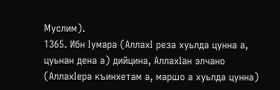Муслим).
1365. Ибн Iумара (АллахI реза хуьлда цунна а, цуьнан дена а) дийцина, АллахIан элчано (АллахIера къинхетам а, маршо а хуьлда цунна)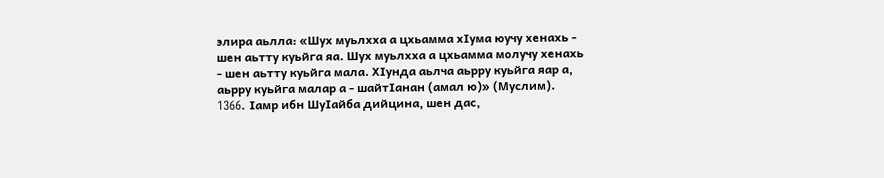элира аьлла: «Шух муьлхха а цхьамма хIума юучу хенахь - шен аьтту куьйга яа. Шух муьлхха а цхьамма молучу хенахь - шен аьтту куьйга мала. ХIунда аьлча аьрру куьйга яар а, аьрру куьйга малар а - шайтIанан (амал ю)» (Муслим).
1366. Iамр ибн ШуIайба дийцина, шен дас,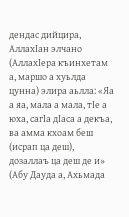дендас дийцира, АллахIан элчано (АллахIера къинхетам а, маршо а хуьлда цунна) элира аьлла: «Яа а яа, мала а мала, тIе а юха, сагIа дIаса а декъа, ва амма кхоам беш (исрап ца деш), дозаллаъ ца деш де и» (Абу Дауда а, Ахьмада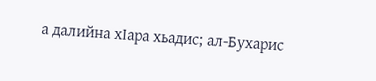а далийна хIара хьадис; ал-Бухарис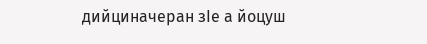дийциначеран зIе а йоцуш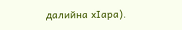далийна хIара).